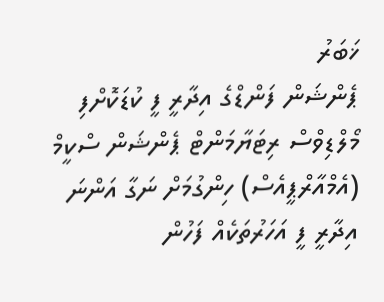ޚަބަރު
ޕެންޝަން ފަންޑްގެ އިދާރީ ފީ ކުޑަކޮށްފި
މޯލްޑިވްސް ރިޓަޔާމަންޓް ޕެންޝަން ސްކީމް (އެމްއާރްޕީއެސް) ހިންގުމަށް ނަގާ އަންނަ އިދާރީ ފީ އަހަރުތަކެއް ފަހުން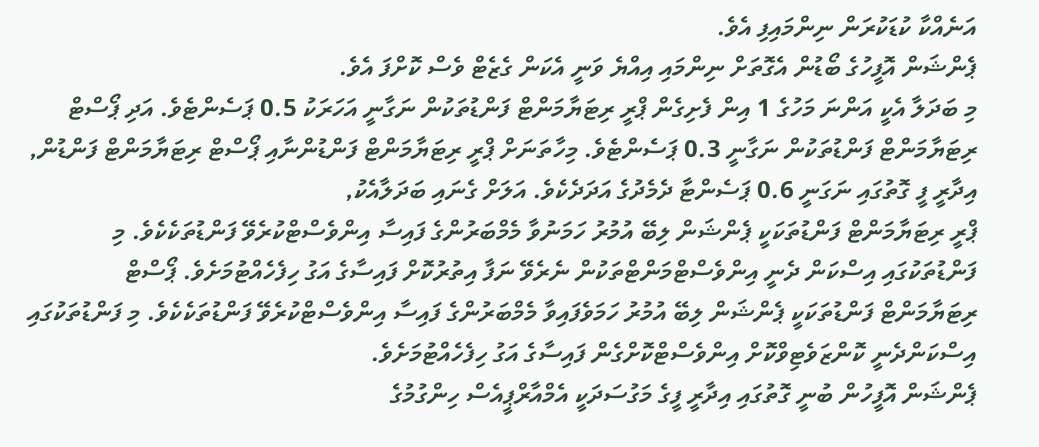އަނެއްކާ ކުޑަކުރަން ނިންމައިފި އެވެ.
ޕެންޝަން އޮފީހުގެ ބޯޑުން އެގޮތަށް ނިންމައި އިއްޔެ ވަނީ އެކަން ގެޒެޓް ވެސް ކޮށްފަ އެވެ.
މި ބަދަލާ އެކީ އަންނަ މަހުގެ 1 އިން ފެށިގެން ޕްރީ ރިޓަޔާމަންޓް ފަންޑުތަކުން ނަގާނީ އަހަރަކު 0.5 ޕަސެންޓެވެ. އަދި ޕޯސްޓް ރިޓަޔާމަންޓް ފަންޑުތަކުން ނަގާނީ 0.3 ޕަސެންޓެވެ. މިހާތަނަށް ޕްރީ ރިޓަޔާމަންޓް ފަންޑުންނާއި ޕޯސްޓް ރިޓަޔާމަންޓް ފަންޑުން, އިދާރީ ފީ ގޮތުގައި ނަގަނީ 0.6 ޕަސެންޓާ ދެމެދުގެ އަދަދެކެވެ. އަލަށް ގެނައި ބަދަލާއެކު,
ޕްރީ ރިޓަޔާމަންޓް ފަންޑުތަކަކީ ޕެންޝަން ލިބޭ އުމުރު ހަމަނުވާ މެމްބަރުންގެ ފައިސާ އިންވެސްޓްކުރެވޭ ފަންޑުތަކެކެވެ. މި ފަންޑުތަކުގައި އިސްކަން ދެނީ އިންވެސްޓްމަންޓްތަކުން ނެރެވޭ ނަފާ އިތުރުކޮށް ފައިސާގެ އަގު ހިފެހެއްޓުމަށެވެ. ޕޯސްޓް ރިޓަޔާމަންޓް ފަންޑުތަކަކީ ޕެންޝަން ލިބޭ އުމުރު ހަމަވެފައިވާ މެމްބަރުންގެ ފައިސާ އިންވެސްޓްކުރެވޭ ފަންޑުތަކެކެވެ. މި ފަންޑުތަކުގައި އިސްކަންދެނީ ކޮންޒަވެޓިވްކޮށް އިންވެސްޓްކޮށްގެން ފައިސާގެ އަގު ހިފެހެއްޓުމަށެވެ.
ޕެންޝަން އޮފީހުން ބުނީ ގޮތުގައި އިދާރީ ފީގެ މަގުސަދަކީ އެމްއާރްޕީއެސް ހިންގުމުގެ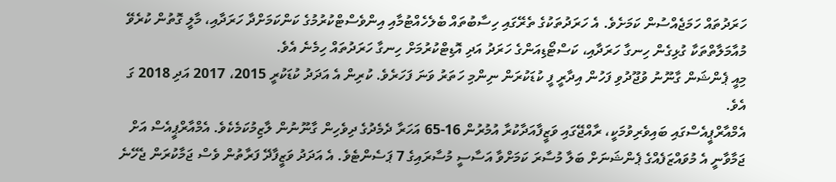ހަރަދުތައް ހަމަޖެއްސުން ކަމަށެވެ. އެ ހަރަދުތަކުގެ ތެރޭގައި ހިސާބުތައް ބެލެހެއްޓުމާއި އިންވެސްޓްކުރުމުގެ ކަންކަމަށްދާ ހަރަދާއި، މާލީ ގޮތުން ކުރެވޭ މުއާމަލާތްތަކާ ގުޅިގެން ހިނގާ ހަރަދާއި، ކަސްޓޯޑިއަންގެ ހަރަދު އަދި އޮޑިޓްކުރުމަށް ހިނގާ ހަރަދުތައް ހިމެނެ އެވެ.
މިއީ ޕެންޝަން ގާނޫނު ވުޖޫދުވި ފަހުން އިދާރީ ފީ ކުޑަކުރަން ނިންމި ހަތަރު ވަނަ ފަހަރެވެ. ކުރިން އެ އަދަދު ކުޑަކުރީ 2015، 2017 އަދި 2018 ގަ އެވެ.
އެމްއާރްޕީއެސްގައި ބައިވެރިވުމަކީ، ރާއްޖޭގައި ވަޒީފާއަދާކުރާ އުމުރުން 16-65 އަހަރާ ދެމެދުގެ ދިވެހިން ގާނޫނުން ލާޒިމުކަމެކެވެ. އެމްއާރްޕީއެސް އަށް ޖަމާވާނީ އެ މުވައްޒަފެއްގެ ޕެންޝަނަށް ބަލާ މުސާރަ ކަމަށްވާ އަސާސީ މުސާރައިގެ 7 ޕަސެންޓެވެ. އެ އަދަދު ވަޒީފާދޭ ފަރާތުން ވެސް ޖަމާކުރަން ޖެހޭނެ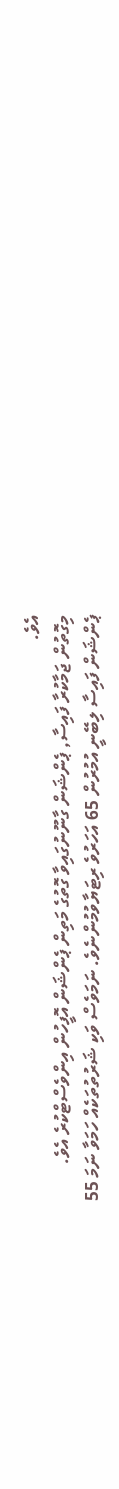އެވެ.
މިގޮތުން ޖަމާކުރާ ފައިސާ, ޕެންޝަން ގާނޫނުގައިވާ ގޮތުގެ މަތިން ޕެންޝަން އޮފީހުން އިންވެސްޓްކުރެ އެވެ.
ޕެންޝަން ފައިސާ ލިބޭނީ އުމުރުން 65 އަހަރުވެ ރިޓަޔާވުމުންނެވެ. ނަމަވެސް ވަކި ޝަރުތުތަކެއް ހަމަވާ ނަމަ 55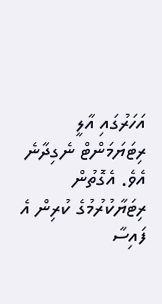އަހަރުގައި އާލީ ރިޓަޔަމަންޓް ނެގިދާނެ އެވެ. އެގޮތުން ރިޓަޔާކުރުމުގެ ކުރިން އެ ފައިސާ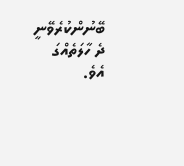ބޭނުންކުރެވޭނީ ދެ ހާލަތެއްގަ އެވެ.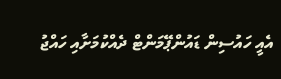އެއީ ހައުސިން ޑައުންޕޭމަންޓް ދެއްކުމަށާއި ހައްޖު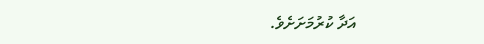އަދާ ކުރުމަށަށެވެ.